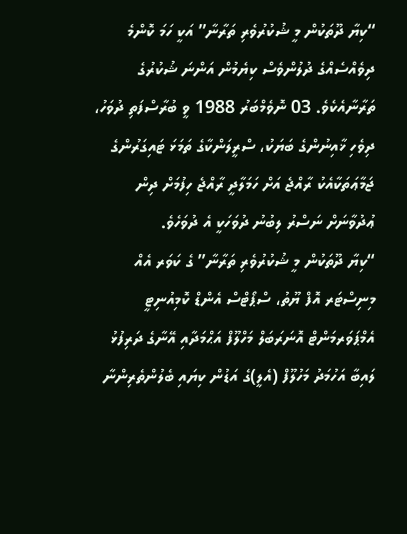“ކިޔާ ދޫތަކުން މީ ޝުކުރުވެރި ތަރާނާ” އަކީ ހަމަ ކޮންމެ ދިވެއްސެއްގެ ދުލުންވެސް ކިޔެމުން އަންނަ ޝުކުރުގެ ތަރާނާއެކެވެ. 03 ނޮވެމްބަރު 1988 ވީ ބުރާސްފަތި ދުވަހު، ދިވެހި ޚާއިނުންގެ ބަޔަކު، ސްރީލަންކާގެ ތަމަޅަ ޓައިގަރުންގެ ޖަމާޢަތަކާއެކު ރާއްޖެ އަށް ހަމަލާދީ ރާއްޖެ ހިފުމަށް ދިން ޢުދުވާނަށް ނަސްރު ލިބުނު ދުވަހަކީ އެ ދުވަހެވެ.
“ކިޔާ ދޫތަކުން މީ ޝުކުރުވެރި ތަރާނާ” ގެ ކަވަރ އެއް މިނިސްޓަރ އޮފް ޔޫތު، ސްޕޯޓްސް އެންޑް ކޮމިއުނިޓީ އެމްޕަވަރމަންޓް އޮނަރަބަލް މަހްލޫފް އަޙްމަދާއި އޭނާގެ ދަރިފުޅު ލައިބާ އަހުމަދު މަހުލޫފް (އެލީ)ގެ އަޑުން ކިޔައި ބެލުންތެރިންނާ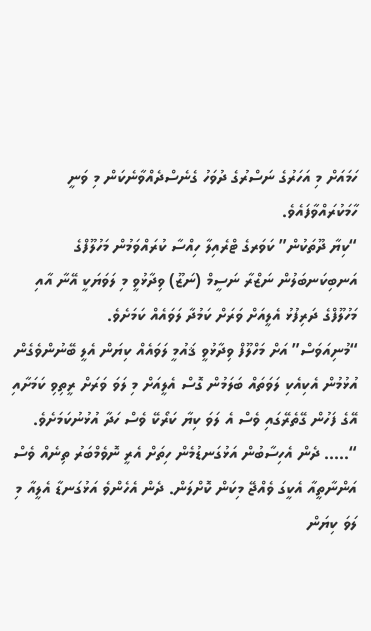ހަމައަށް މި އަހަރުގެ ނަސްރުގެ ދުވަހު ގެނެސްދެއްވާނެކަން މި ވަނީ ހާމަކުރައްވާފައެވެ.
“ކިޔާ ދޫތަކުން” ކަވަރގެ ޓްރެއިލާ ހިއްސާ ކުރައްވަމުން މަހުލޫފްގެ އަނބިކަނބަލުން ނަޒްރާ ނަސީމް (ނަޒޫ) ވިދާޅުވީ މި ލަވަޔަކީ އޭނާ އާއި މަހުލޫފްގެ ދަރިފުޅު އެލީއަށް ވަރަށް ކަމުދާ ލަވައެއް ކަމަށެވެ.
“މުނިއަވަސް” އަށް މަހްލޫފް ވިދާޅުވީ ޤައުމީ ލަވައެއް ކިޔަން އެލީ ބޭނުންވެގެން އުޅުމުން އެކިއެކި ލަވަތައް ބަލަމުން ގޮސް އެލީއަށް މި ލަވަ ވަރަށް ރީތިވި ކަމަށާއި އޭގެ ފަހުން ގޭތެރޭގައި ވެސް އެ ލަވަ ކިޔާ ކަރޯކޭ ވެސް ހަދާ އުޅުނުކަމަށެވެ.
“….. ދެން އެހިސާބުން އަޅުގަނޑުމެން ހިތަށް އެރީ ނޮވެމްބަރު ތިނެއް ވެސް އަންނާތީއާ އެކީގަ ވެއްޖޭ މިކަން ކޮށްލަން. ދެން އެހެންވެ އަޅުގަނޑާ އެލީއާ މި ލަވަ ކިޔަން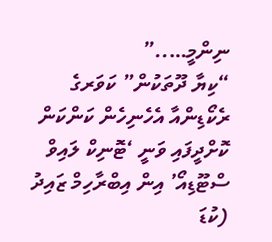ނިންމީ…..”
“ކިޔާ ދޫތަކުން” ކަވަރގެ ރެކޯޑިންއާ އެހެނިހެން ކަންކަން ކޮށްދީފައި ވަނީ ‘ޓޮނިކް ލައިވް ސްޓޫޑިއޯ’ އިން އިބްރާހިމް ޒައިދު (ކުޑަ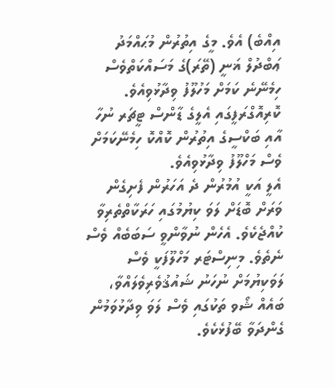އިއްބެ) އެވެ. މީގެ އިތުރުން މުޙައްމަދު ޢަބްދުލް ޣަނީ (ތޭރަ)ގެ މަސައްކަތްވެސް ހިމެނޭނެ ކަމަށް މަހުލޫފު ވިދާޅުވިއެވެ. ކޮރިއޮގްރަފީގައި އެލީގެ ޑާންސް ޓީޗަރ ނުހާ އާއި ބަކްސީގެ އިތުރުން ކޮއްކޮ ހިމެނޭކަމަށް ވެސް މަހްލޫފު ވިދާޅުވިއެވެ.
އެލީ އަކީ އުމުރުން ދެ އަހަރުން ފެށިގެން ވަރަށް ބޮޑަށް ލަވަ ކިޔުމުގައި ހަރަކާތްތެރިވާ ކުއްޖެކެވެ. އެހެން ނުވާންވީ ސަބަބެއް ވެސް ނެތެވެ. މިނިސްޓަރ މަހްލޫފަކީ ވެސް ލަވަކިޔުމަށް ނުހަނު ޝައުޤުވެރިވެލައްވާ، ބައެއް ޝޯވ ތަކުގައި ވެސް ލަވަ ވިދާޅުވަމުން ގެންދަވާ ބޭފުޅެކެވެ.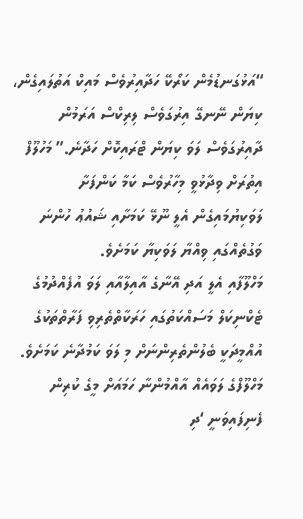“އަޅުގަނޑުމެން ކަރޯކޭ ހަދާއިރުވެސް މައިކް އަތުލައިގެން، ކިޔަން ނޭނގޭ އިރުގަވެސް ލިރިކްސް އަރަމުން ދާއިރުގަވެސް ލަވަ ކިޔަން ޓްރައިކޮށް ހަދާނެ.” މަހުލޫފް އިތުރަށް ވިދާޅުވީ މިހާރުވެސް ކަމާ ކަންފަށާ ލަވަކިޔުމައިގެން އެލީ ނޫޅޭ ކަމަށާއި ޝައުޢު ހުންނަ ވަގުތެއްގައި ވިއްޔާ ލަވަކިޔާ ކަމަށެވެ.
މަހްލޫފާއި އެލީ އަދި އޭނާގެ އާއިލާއާއި ލަވަ އުފެއްދުމުގެ ޓެކްނިކަލް މަސައްކަތުގައި ހަރަކާތްތެރިވި ފަރާތްތަކުގެ އުއްމީދަކީ ބެލުންތެރިންނަށް މި ލަވަ ކަމުދާނެ ކަމަށެވެ.
މަހްލޫފްގެ ލަވައެއް އާއްމުންނާ ހަމައަށް މީގެ ކުރިން ފެނިފައިވަނީ ‘ދި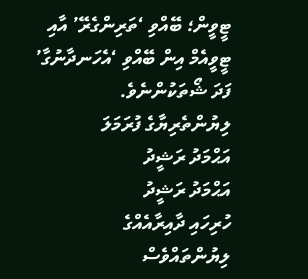ޓީވީން؛ ބޭއްވި ‘ތަރިންގެރޭ’ އާއި ޓީވީއެމް އިން ބޭއްވި ‘އެހަނދާނުގާ’ ފަދަ ޝޯތަކުންނެވެ.
ލިޔުންތެރިޔާގެ ފުރަމަލަ
އަޙްމަދު ރަޝީދު
އަޙްމަދު ރަޝީދު
ހުރިހައި ދާއިރާއެއްގެ ލިޔުންތައްވެސް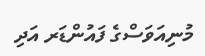މުނިއަވަސްގެ ފައުންޑަރ އަދި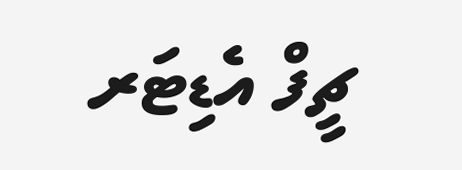ޗީފް އެޑިޓަރ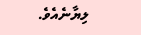ލިޔާނެއެވެ.